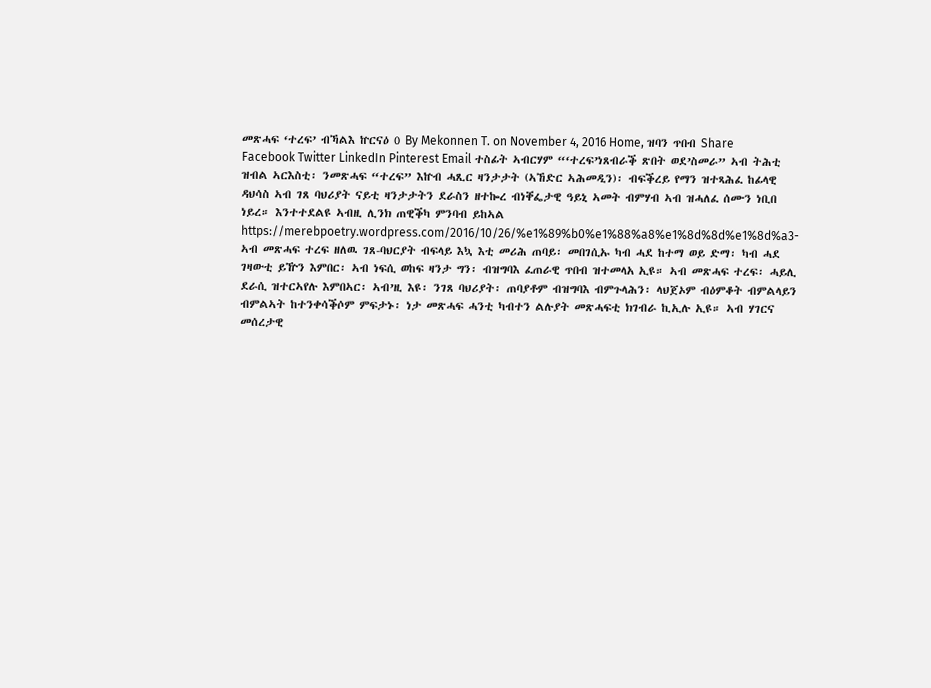መጽሓፍ ‘ተረፍ’ ብኻልእ ኵርናዕ 0 By Mekonnen T. on November 4, 2016 Home, ዝባን ጥበብ Share Facebook Twitter LinkedIn Pinterest Email ተስፊት ኣብርሃም “‘ተረፍ’ነጸብራቕ ጽበት ወደ’ስመራ” ኣብ ትሕቲ ዝብል ኣርእስቲ፡ ንመጽሓፍ “ተረፍ” እኵብ ሓጺር ዛንታታት (ኣኸድር ኣሕመዲን)፡ ብፍቕረይ የማን ዝተጻሕፈ ከፊላዊ ዳህሳስ ኣብ ገጸ ባህሪያት ናይቲ ዛንታታትን ደራስን ዘተኰረ ብነቐፌታዊ ዓይኒ ኣመት ብምሃብ ኣብ ዝሓለፈ ሰሙን ነቢበ ነይረ። እንተተደልዩ ኣብዚ ሊንክ ጠዊቕካ ምንባብ ይከኣል https://merebpoetry.wordpress.com/2016/10/26/%e1%89%b0%e1%88%a8%e1%8d%8d%e1%8d%a3- ኣብ መጽሓፍ ተረፍ ዘለዉ ገጸ-ባህርያት ብፍላይ እኳ እቲ መሪሕ ጠባይ፡ መበገሲኡ ካብ ሓደ ከተማ ወይ ድማ፡ ካብ ሓደ ገዛውቲ ይዅን እምበር፡ ኣብ ነፍሲ ወከፍ ዛንታ ግን፡ ብዝግባእ ፈጠራዊ ጥበብ ዝተመላአ ኢዩ። ኣብ መጽሓፍ ተረፍ፡ ሓይሊ ደራሲ ዝተርኣየሉ እምበኣር፡ ኣብ’ዚ እዩ፡ ንገጸ ባህሪያት፡ ጠባያቶም ብዝግባእ ብምጉላሕን፡ ላህጀኦም ብዕምቆት ብምልላይን ብምልኣት ከተንቀሳቕሶም ምፍታኑ፡ ነታ መጽሓፍ ሓንቲ ካብተን ልሉያት መጽሓፍቲ ክገብራ ኪኢሉ ኢዩ። ኣብ ሃገርና መሰረታዊ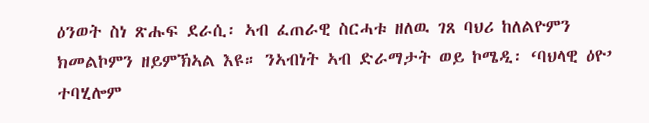ዕንወት ስነ ጽሑፍ ደራሲ፡ ኣብ ፈጠራዊ ስርሓቱ ዘለዉ ገጸ ባህሪ ከለልዮምን ክመልኮምን ዘይምኽኣል እዩ። ንኣብነት ኣብ ድራማታት ወይ ኮሜዲ፡ ‘ባህላዊ ዕዮ’ ተባሂሎም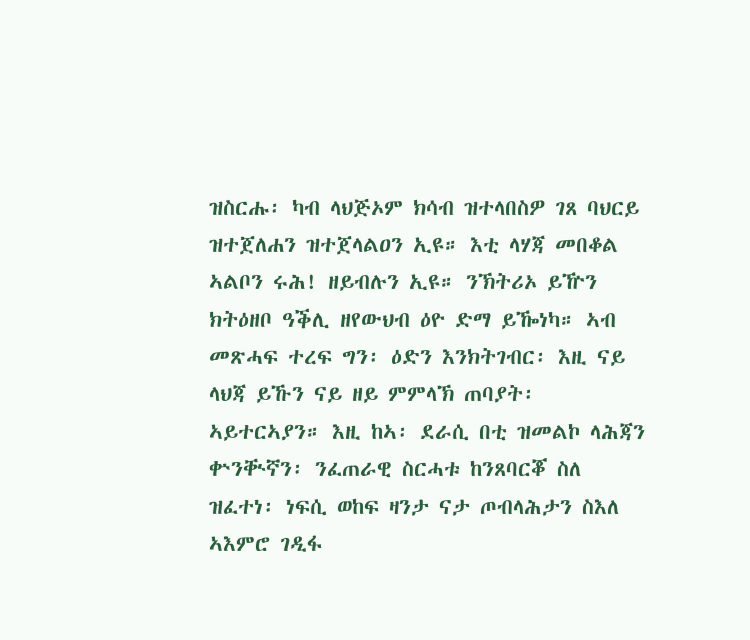ዝስርሑ፡ ካብ ላህጅኦም ክሳብ ዝተላበስዎ ገጸ ባህርይ ዝተጀለሐን ዝተጀላልዐን ኢዩ። እቲ ላሃጃ መበቆል ኣልቦን ሩሕ! ዘይብሉን ኢዩ። ንኽትሪኦ ይዅን ክትዕዘቦ ዓቕሊ ዘየውህብ ዕዮ ድማ ይዀነካ። ኣብ መጽሓፍ ተረፍ ግን፡ ዕድን እንክትገብር፡ እዚ ናይ ላህጃ ይኹን ናይ ዘይ ምምላኽ ጠባያት፡ ኣይተርኣያን። እዚ ከኣ፡ ደራሲ በቲ ዝመልኮ ላሕጃን ቍንቚኛን፡ ንፈጠራዊ ስርሓቱ ከንጸባርቖ ስለ ዝፈተነ፡ ነፍሲ ወከፍ ዛንታ ናታ ጦብላሕታን ስእለ ኣእምሮ ገዲፋ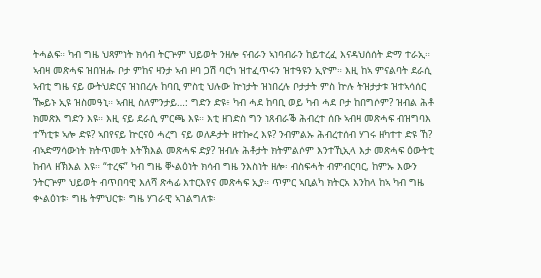ትሓልፍ። ካብ ግዜ ህጻምነት ክሳብ ትርጕም ህይወት ንዘሎ ናብራን ኣነባብራን ከይተረፈ እናዳህሰሰት ድማ ተራኢ። ኣብዛ መጽሓፍ ዝበዝሑ ቦታ ምከና ዛንታ ኣብ ዞባ ጋሽ ባርካ ዝተፈጥሩን ዝተዓዩን ኢዮም። እዚ ከኣ ምናልባት ደራሲ ኣብቲ ግዜ ናይ ውትህድርና ዝነበረሉ ከባቢ ምስቲ ህሉው ኵነታት ዝነበረሉ ቦታታት ምስ ኵሉ ትዝታታቱ ዝተኣሳሰር ዀይኑ ኢዩ ዝስመዓኒ። ኣብዚ ስለምንታይ…: ግድን ድዩ፥ ካብ ሓደ ከባቢ ወይ ካብ ሓደ ቦታ ከበግሶም? ዝብል ሕቶ ክመጽእ ግድን እዩ። እዚ ናይ ደራሲ ምርጫ እዩ። እቲ ዘገድስ ግን ነጸብራቕ ሕብረተ ሰቡ ኣብዛ መጽሓፍ ብዝግባእ ተኻቲቱ ኣሎ ድዩ? ኣበየናይ ኵርናዕ ሓረግ ናይ ወለዶታት ዘተኰረ እዩ? ንብምልኡ ሕብረተሰብ ሃገሩ ዘካተተ ድዩ ኸ? ብኣድማሳውነት ክትጥመት እትኽእል መጽሓፍ ድያ? ዝብሉ ሕቶታት ክትምልሶም እንተኺኢላ እታ መጽሓፍ ዕውትቲ ከብላ ዘኽእል እዩ። “ተረፍ” ካብ ግዜ ቚልዕነት ክሳብ ግዜ ንእስነት ዘሎ፡ ብስፍሓት ብምብርባር, ከምኡ እውን ንትርጕም ህይወት ብጥበባዊ እለሻ ጽሓፊ እተርእየና መጽሓፍ ኢያ። ጥምር ኣቢልካ ክትርአ እንከላ ከኣ ካብ ግዜ ቊልዕነቱ፡ ግዜ ትምህርቱ፡ ግዜ ሃገራዊ ኣገልግለቱ፡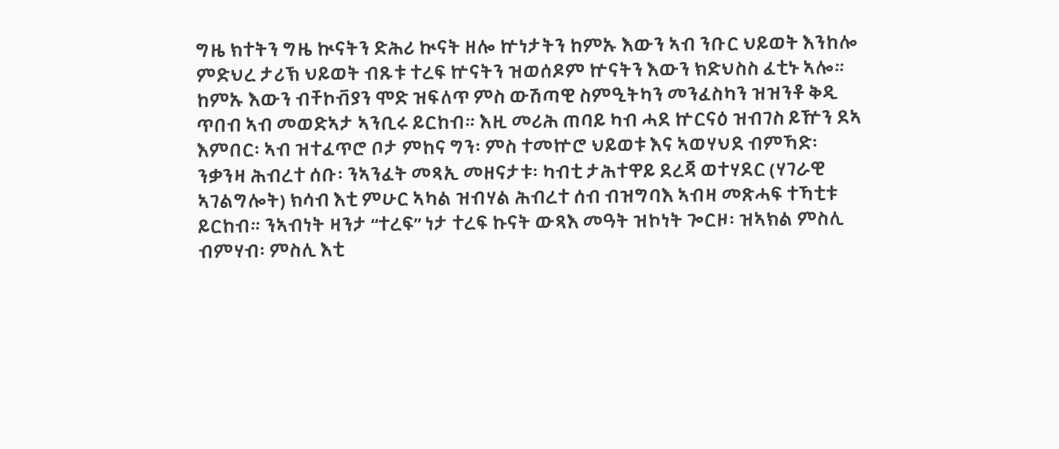ግዜ ክተትን ግዜ ኲናትን ድሕሪ ኲናት ዘሎ ኵነታትን ከምኡ እውን ኣብ ንቡር ህይወት እንከሎ ምድህረ ታሪኽ ህይወት ብጹቱ ተረፍ ኵናትን ዝወሰዶም ኵናትን እውን ክድህስስ ፈቲኑ ኣሎ። ከምኡ እውን ብቸኮቭያን ሞድ ዝፍለጥ ምስ ውሽጣዊ ስምዒትካን መንፈስካን ዝዝንቶ ቅዲ ጥበብ ኣብ መወድኣታ ኣንቢሩ ይርከብ። እዚ መሪሕ ጠባይ ካብ ሓደ ኵርናዕ ዝብገስ ይዅን ደኣ እምበር፡ ኣብ ዝተፈጥሮ ቦታ ምከና ግን፡ ምስ ተመኵሮ ህይወቱ እና ኣወሃህደ ብምኻድ፡ ንቃንዛ ሕብረተ ሰቡ፡ ንኣንፈት መጻኢ መዘናታቱ፡ ካብቲ ታሕተዋይ ደረጃ ወተሃደር (ሃገራዊ ኣገልግሎት) ክሳብ እቲ ምሁር ኣካል ዝብሃል ሕብረተ ሰብ ብዝግባእ ኣብዛ መጽሓፍ ተኻቲቱ ይርከብ። ንኣብነት ዛንታ “ተረፍ” ነታ ተረፍ ኩናት ውጻእ መዓት ዝኮነት ጐርዞ፡ ዝኣክል ምስሊ ብምሃብ፡ ምስሊ እቲ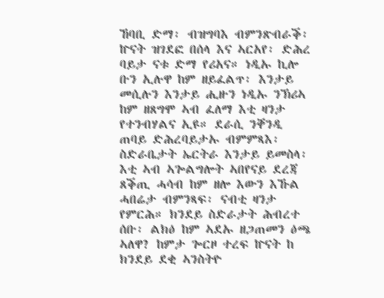ኸባቢ ድማ፡ ብዝግባእ ብምንጽብራቕ፡ ኵናት ዝገደፎ በሰላ እና ኣርአየ፡ ድሕረ ባይታ ናቱ ድማ የሪአና። ነዲኡ ኪሎ ቡን ኢሉዋ ከም ዘይፈልጥ፡ እንታይ መሲሉን እንታይ ሒዙን ነዲኡ ንኽሪኣ ከም ዘጸግሞ ኣብ ፈለማ እቲ ዛንታ የተንብሃልና ኢዩ። ደራሲ ንቐንዲ ጠባይ ድሕረባይታኡ ብምምጻእ፡ ስድራቤታት ኤርትራ እንታይ ይመስላ፡ እቲ ኣብ ኣጐልግሎት ኣበየናይ ደረጃ ጸቕጢ ሓሳብ ከም ዘሎ እውን እኹል ሓበሬታ ብምንጻፍ፡ ናብቲ ዛንታ የምርሕ። ክንደይ ስድራታት ሕብረተ ሰቡ፡ ልክዕ ከም ኣደኡ ዘጋጠመን ዕጫ ኣለዋ? ከምታ ጐርዞ ተረፍ ኵናት ከ ክንደይ ደቂ ኣንስትዮ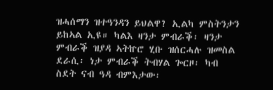ዝሓሰማን ዝተዓንዳን ይህልዋ? ኢልካ ምስትንታን ይከኣል ኢዩ። ካልእ ዛንታ ምብራቕ፡ ዛንታ ምብራቕ ዝያዳ ኣትኵሮ ሂቡ ዝሰርሓሉ ዝመስል ደራሲ፡ ነታ ምብራቕ ትብሃል ጐርዞ፡ ካብ ስደት ናብ ዓዳ ብምእታው፡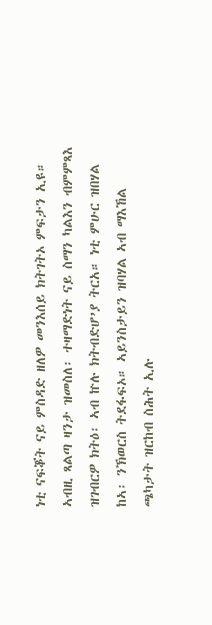ነቲ ናፍቖት ናይ ምስዳድ ዘለዎ መንእሰይ ክትገትኦ ምፍታን ኢዩ። ኣብዚ ጻልጣ ዛንታ ዝመስለ፡ ተዛማድነት ናይ ስማን ካልእን ብምምጻእ ዝገብርዎ ክትዕ፡ ኣብ ኵሉ ክትብድሆ’ያ ትርአ። ነቲ ምሁር ዝበሃል ከኣ፡ ንኽወርስ ትደፋፍኦ። ኣይንስታይን ዝባሃል ኣብ ማእኸል ጫካታት ዝርከብ ስሕት ኢሉ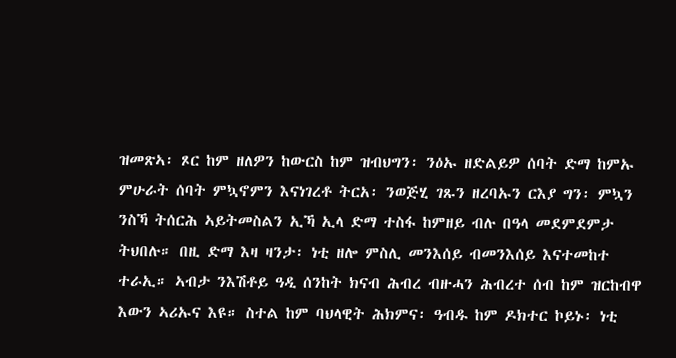ዝመጽኣ፡ ጾር ከም ዘለዎን ከውርስ ከም ዝብህግን፡ ንዕኡ ዘድልይዎ ሰባት ድማ ከምኡ ምሁራት ሰባት ምኳኖምን እናነገረቶ ትርአ፡ ንወጅሂ ገጹን ዘረባኡን ርእያ ግን፡ ምኳን ንስኻ ትሰርሕ ኣይትመስልን ኢኻ ኢላ ድማ ተስፋ ከምዘይ ብሉ በዓላ መደምደምታ ትህበሉ። በዚ ድማ እዛ ዛንታ፡ ነቲ ዘሎ ምስሊ መንእሰይ ብመንእሰይ እናተመከተ ተራኢ። ኣብታ ንእሽቶይ ዓዲ ሰንከት ክናብ ሕብረ ብዙሓን ሕብረተ ሰብ ከም ዝርከብዋ እውን ኣሪኡና እዩ። ስተል ከም ባህላዊት ሕክምና፡ ዓብዱ ከም ዶክተር ኮይኑ፡ ነቲ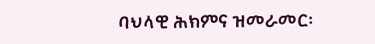ባህላዊ ሕክምና ዝመራመር፡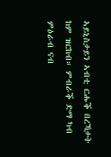ኣይኒስታይን ኣብቲ ርሑቕ በረኻታት ከም ዝርከብ። ምብራቕ ድማ ካብ ምዕራብ ናብ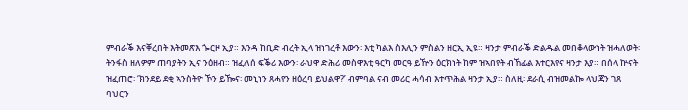ምብራቕ እናቐረበት እትመጽእ ጐርዞ ኢያ። እንዳ ከቢድ ብረት ኢላ ዝነገረቶ እውን፡ እቲ ካልእ ስእሊን ምስልን ዘርኢ ኢዩ። ዛንታ ምብራቕ ድልዱል መበቆላውነት ዝሓለወት፡ ትንፋስ ዘለዎም ጠባያትን ኢና ንዕዘብ። ዝፈለሰ ፍቕሪ እውን፡ ራህዋ ድሕሪ መስዋእቲ ዓርካ መርዓ ይዅን ዕርክነት ከም ዝኣበየት ብኸፊል እተርእየና ዛንታ እያ። በሰላ ኵናት ዝፈጠሮ፡ ‘ክንደይ ደቂ ኣንስትዮ ኾን ይዀና፡ መኒነን ጸሓየን ዘዕረባ ይህልዋ?’ ብምባል ናብ መሪር ሓሳብ እተጥሕል ዛንታ ኢያ። ስለዚ፡ ደራሲ ብዝመልኰ ላህጃን ገጸ ባህርን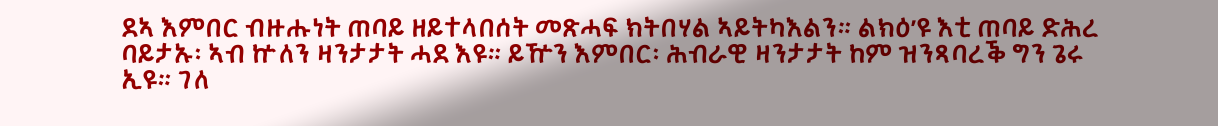ደኣ እምበር ብዙሑነት ጠባይ ዘይተላበሰት መጽሓፍ ክትበሃል ኣይትካእልን። ልክዕ’ዩ እቲ ጠባይ ድሕረ ባይታኡ፡ ኣብ ኵለን ዛንታታት ሓደ እዩ። ይዅን እምበር፡ ሕብራዊ ዛንታታት ከም ዝንጻባረቕ ግን ጌሩ ኢዩ። ገለ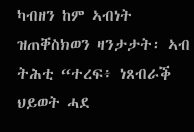ካብዘን ከም ኣብነት ዝጠቐስክወን ዛንታታት፡ ኣብ ትሕቲ “ተረፍ፥ ነጸብራቕ ህይወት ሓደ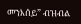መንእሰይ” ብዝብል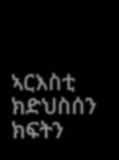ኣርእስቲ ክድህስሰን ክፍትን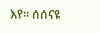እየ። ሰሰናዩ